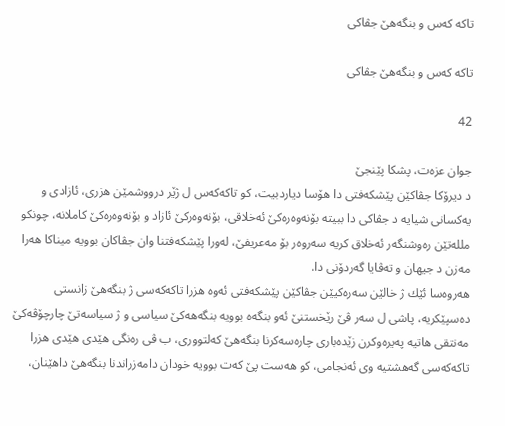تاكه‌ كه‌س و بنگه‌هێ جڤاكى

تاكه‌ كه‌س و بنگه‌هێ جڤاكى

42

جوان عزه‌ت، پشكا پێنجێ
د دیرۆكا جڤاكێن پێشكه‌فتى دا هۆسا دیاردبیت، كو تاكه‌كه‌س ل ژێر درووشمێن هزرى، ئازادى و یه‌كسانى شیایه‌ د جڤاكى دا ببیته‌ بۆنه‌وه‌ره‌كێ ئه‌خلاقى، بۆنه‌وه‌ركێ ئازاد و بۆنه‌وه‌ره‌كێ كاملانه‌، چونكو ملله‌تێن ره‌وشنگه‌ر ئه‌خلاق كریه‌ سه‌روه‌ر بۆ مه‌عریفێ، له‌ورا پێشكه‌فتنا وان جڤاكان بوویه‌ میناكا هه‌را مه‌زن د جیهان و ته‌ڤایا گه‌ردۆنى دا.
هه‌روه‌سا ئێك ژ خالێن سه‌ره‌كیێن جڤاكێن پێشكه‌فتى ئه‌وه‌ هزرا تاكه‌كه‌سى ژ بنگه‌هێ زانستى ده‌سپێكریه‌، پاشى ل سه‌ر ڤێ رێخستنێ ئه‌و بنگه‌ه بوویه‌ بنگه‌هه‌كێ سیاسى و ژ سیاسه‌تێ چارچۆڤه‌كێ مه‌نتقى هاتیه‌ په‌یره‌وكرن زێده‌بارى چاره‌سه‌كرنا بنگه‌هێ كه‌لتوورى، ب ڤى ره‌نگى هێدى هێدى هزرا تاكه‌كه‌سى گه‌هشتیه‌ وى ئه‌نجامى، كو هه‌ست پێ كه‌ت بوویه‌ خودان دامه‌زراندنا بنگه‌هێ داهێنان،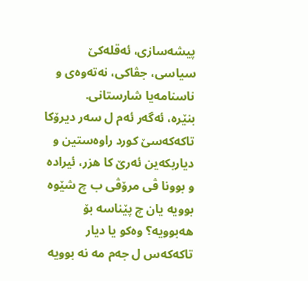پیشه‌سازى، ئه‌قله‌كێ سیاسى، جڤاكى، نه‌ته‌وه‌ى و ناسنامه‌یا شارستانى.
بنێره‌، ئه‌گه‌ر ئه‌م ل سه‌ر دیرۆكا تاكه‌كه‌سێ كورد راوه‌ستین و دیاربكه‌ین ئه‌رێ كا هزر، ئیراده‌ و بوونا ڤى مرۆڤى ب چ شێوه‌ بوویه‌ یان چ پێناسه‌ بۆ هه‌بوویه‌؟ وه‌كو یا دیار تاكه‌كه‌س ل جه‌م مه‌ نه‌ بوویه‌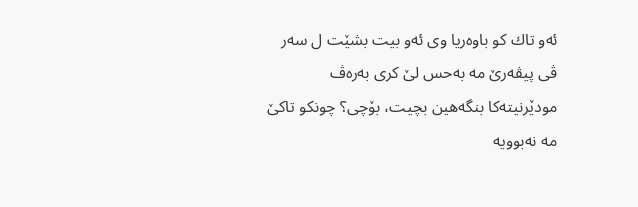ئه‌و تاك كو باوه‌ریا وى ئه‌و بیت بشێت ل سه‌ر ڤى پیڤه‌رێ مه‌ به‌حس لێ كرى به‌ره‌ڤ مودێرنیته‌كا بنگه‌هین بچیت، بۆچى؟ چونكو تاكێ مه‌ نه‌بوویه‌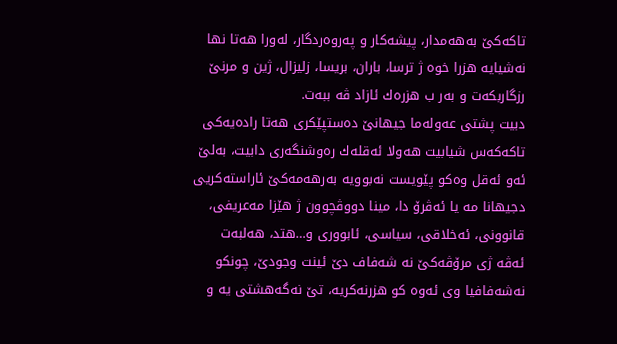تاكه‌كێ به‌هه‌مدار، پیشه‌كار و په‌روه‌ردگار، له‌ورا هه‌تا نها نه‌شیایه‌ هزرا خوه‌ ژ ترسا، باران، بریسا، زلیزال، ژین و مرنێ رزگاربكه‌ت و به‌ر ب هزره‌ك ئازاد ڤه‌ ببه‌ت.
دبیت پشتى عه‌وله‌ما جیهانێ ده‌ستپێكرى هه‌تا راده‌یه‌كى تاكه‌كه‌س شیابیت هه‌ولا ئه‌قله‌ك ره‌وشنگه‌رى دابیت، به‌لێ ئه‌و ئه‌قل وه‌كو پێویست نه‌بوویه‌ به‌رهه‌مه‌كێ ئاراسته‌كریى دجیهانا مه‌ یا ئه‌ڤرۆ دا، مینا دووڤچوون ژ هێزا مه‌عریفى، قانوونى، ئه‌خلاقى، سیاسى، ئابوورى و…هتد، هه‌لبه‌ت ئه‌ڤه‌ ژى مرۆڤه‌كێ نه‌ شه‌فاف دێ ئینت وجودێ، چونكو نه‌شه‌فافیا وى ئه‌وه‌ كو هزرنه‌كریه‌، تێ نه‌گه‌هشتى یه‌ و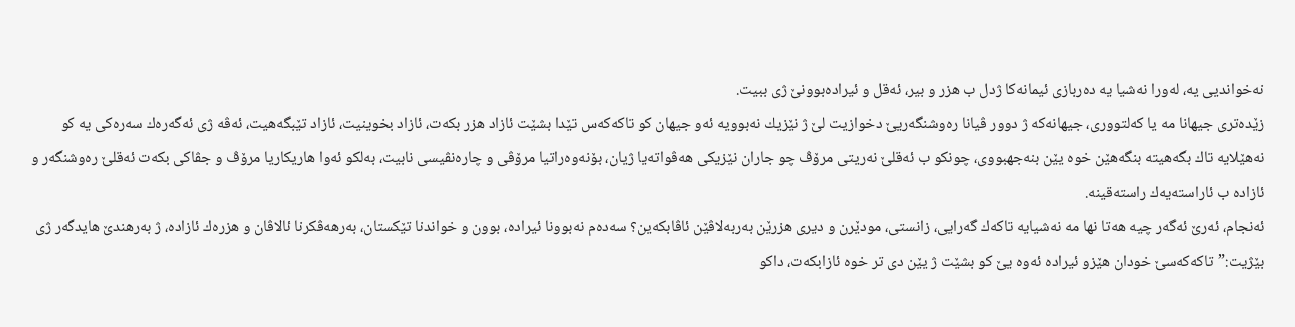نه‌خواندیى یه‌، له‌ورا نه‌شیا یه‌ ده‌ربازى ئیمانه‌كا ژدل ب هزر و بیر، ئه‌قل و ئیراده‌بوونێ ژى ببیت.
زێده‌ترى جیهانا مه‌ یا كه‌لتوورى، جیهانه‌كه‌ ژ دوور ڤیانا ره‌وشنگه‌ریێ دخوازیت لێ ژ نێزیك نه‌بوویه‌ ئه‌و جیهان كو تاكه‌كه‌س تێدا بشێت ئازاد هزر بكه‌ت، ئازاد بخوینیت، ئازاد تێبگه‌هیت، ئه‌ڤه‌ ژى ئه‌گه‌ره‌ك سه‌ره‌كى یه‌ كو نه‌هێلایه‌ تاك بگه‌هیته‌ بنگه‌هێن خوه‌ یێن بنه‌جهبووى، چونكو ب ئه‌قلێ نه‌ریتى مرۆڤ چو جاران نێزیكى هه‌ڤواته‌یا ژیان، بۆنه‌وه‌راتیا مرۆڤى و چاره‌نڤیسى نابیت، به‌لكو ئه‌وا هاریكاریا مرۆڤ و جڤاكى بكه‌ت ئه‌قلێ ره‌وشنگه‌ر و ئازاده‌ ب ئاراسته‌یه‌ك راسته‌قینه‌.
ئه‌نجام، ئه‌رێ ئه‌گه‌ر چیه‌ هه‌تا نها مه‌ نه‌شیایه‌ تاكه‌ك گه‌رایى، زانستى، مودێرن و دیرى هزرێن به‌ربه‌لاڤێن ئاڤابكه‌ین؟ سه‌ده‌م نه‌بوونا ئیراده‌، بوون و خواندنا تێكستان، به‌رهه‌ڤكرنا ئالاڤان و هزره‌ك ئازاده‌، ژ به‌رهندێ هایدگه‌ر ژى بێژیت:”تاكه‌كه‌سێ خودان هێزو ئیراده‌ ئه‌وه‌ یێ كو بشێت ژ یێن دى تر خوه‌ ئازابكه‌ت، داكو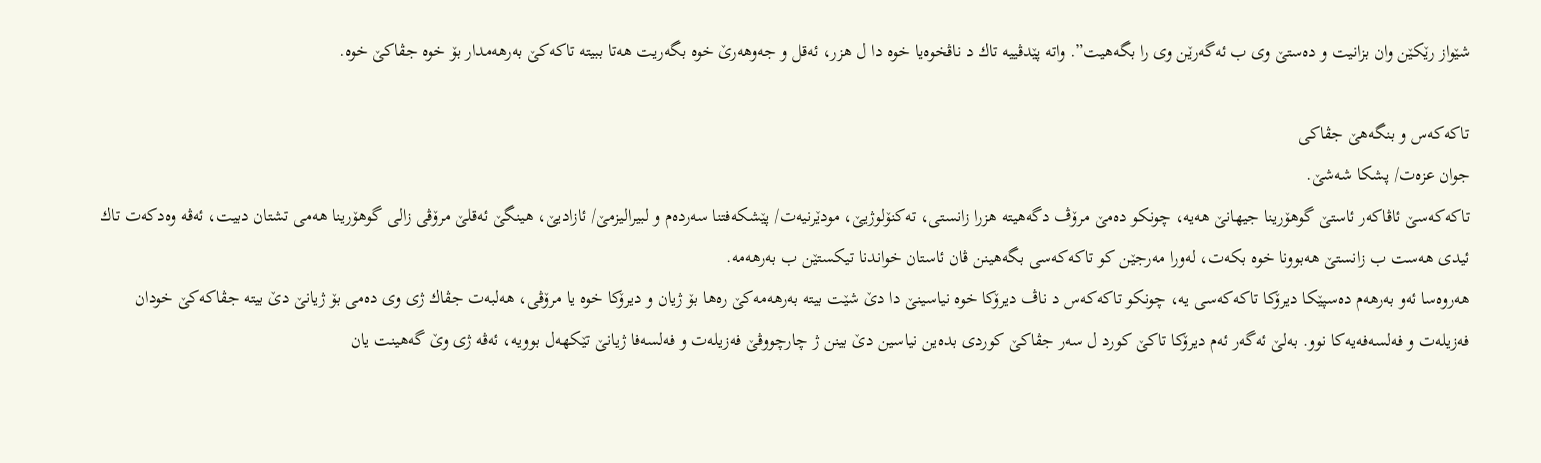شێواز رێكێن وان بزانیت و ده‌ستێ وى ب ئه‌گه‌رێن وى را بگه‌هیت”. واته‌ پێدڤییه‌ تاك د ناڤخوه‌یا خوه‌ دا ل هزر، ئه‌قل و جه‌وهه‌رێ خوه‌ بگه‌ریت هه‌تا ببیته‌ تاكه‌كێ به‌رهه‌مدار بۆ خوه‌ جڤاكێ خوه‌.

تاكه‌كه‌س و بنگه‌هێ جڤاكى
جوان عزه‌ت/ پشكا شه‌شێ.
تاكه‌كه‌سێ ئاڤاكه‌ر ئاستێ گوهۆرینا جیهانێ هه‌یه‌، چونكو ده‌مێ مرۆڤ دگه‌هیته‌ هزرا زانستى، ته‌كنۆلوژیێ، مودێرنیه‌ت/ پێشكه‌فتنا سه‌رده‌م و لبیرالیزمێ/ ئازادیێ، هینگێ ئه‌قلێ مرۆڤى زالى گوهۆرینا هه‌مى تشتان دبیت، ئه‌ڤه‌ وه‌دكه‌ت تاك ئیدى هه‌ست ب زانستێ هه‌بوونا خوه‌ بكه‌ت، له‌ورا مه‌رجێن كو تاكه‌كه‌سى بگه‌هینن ڤان ئاستان خواندنا تیكستێن ب به‌رهه‌مه‌.
هه‌روه‌سا ئه‌و به‌رهه‌م ده‌سپێكا دیرۆكا تاكه‌كه‌سى یه‌، چونكو تاكه‌كه‌س د ناڤ دیرۆكا خوه‌ نیاسینێ دا دێ شێت بیته‌ به‌رهه‌مه‌كێ ره‌ها بۆ ژیان و دیرۆكا خوه‌ یا مرۆڤى، هه‌لبه‌ت جڤاك ژى وى ده‌مى بۆ ژیانێ دێ بیته‌ جڤاكه‌كێ خودان فه‌زیله‌ت و فه‌لسه‌فه‌یه‌كا نوو. به‌لێ ئه‌گه‌ر ئه‌م دیرۆكا تاكێ كورد ل سه‌ر جڤاكێ كوردى بده‌ین نیاسین دێ بینن ژ چارچووڤێ فه‌زیله‌ت و فه‌لسه‌فا ژیانێ تێكهه‌ل بوویه‌، ئه‌ڤه‌ ژى وێ گه‌هینت یان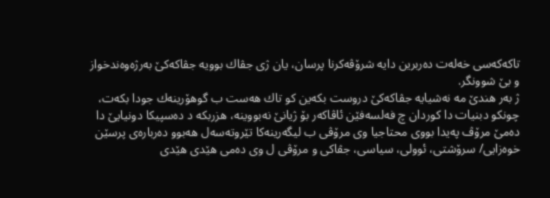تاكه‌كه‌سى خه‌له‌ت ده‌ربرین دایه‌ شرۆڤه‌كرنا پرسان، یان ژى جڤاك بوویه‌ جڤاكه‌كێ به‌رژه‌وه‌ندخواز و بێ شوونگر.
ژ به‌ر هندێ مه‌ نه‌شیایه‌ جڤاكه‌كێ دروست بكه‌ین كو تاك هه‌ست ب گوهۆرینه‌ك جودا بكه‌ت، چونكو دبنیات دا كوردان چ فه‌لسه‌فێن ئاڤاكه‌ر بۆ ژیانێ نه‌بووینه‌، هزربكه‌ د ده‌سپیكا دونیایێ دا ده‌مێ مرۆڤ په‌یدا بووى محتاجیا وى مرۆڤى ب لیگه‌رینه‌كا تێروته‌سه‌ل هه‌بوو ده‌رباره‌ى پرسێن خوه‌زایى/ سرۆشتى، ئوولى، سیاسى، جڤاكى و مرۆڤى ل وى ده‌مى هێدى هێدى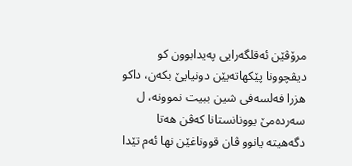مرۆڤێن ئه‌قلگه‌رایى په‌یدابوون كو دیڤچوونا پێكهاته‌یێن دونیایێ بكه‌ن، داكو هزرا فه‌لسه‌فى شین ببیت نموونه‌، ل سه‌رده‌مێ یوونانستانا كه‌ڤن هه‌تا دگه‌هیته‌ یانوو ڤان قووناغێن نها ئه‌م تێدا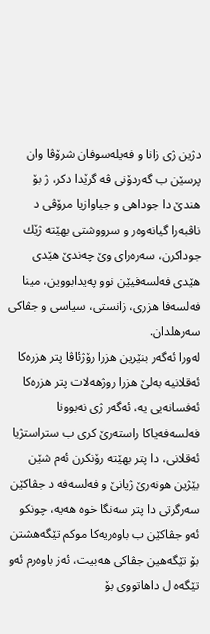دژین ژى زانا و فه‌یله‌سوفان شرۆڤا وان پرسێن ب گه‌ردۆنى ڤه‌ گرێدا دكر، ژ بۆ هندێ دا جوداهى و جیاوازیا مرۆڤى د ناڤبه‌را گیانه‌وه‌ر و سرووشتى بهێته‌ ژێك جوداكرن، سه‌ره‌راى وێ چه‌ندێ هێدى هێدى فه‌لسه‌فیێن نوو په‌یدابووین، مینا فه‌لسه‌فا هزرى، زانستى، سیاسى و جڤاكى سه‌رهلدان.
له‌ورا ئه‌گه‌ر بنێرین هزرا رۆژئاڤا پتر هزره‌كا ئه‌قلانیه‌ به‌لێ هزرا روژهه‌لات پتر هزره‌كا ئه‌فسانه‌یى یه‌، ئه‌گه‌ر ژى نه‌بوونا فه‌لسه‌فه‌یاكا راسته‌رێ كرى ب ستراستژیا ئه‌قلانى، دا پتر بهێته‌ رۆنكرن ئه‌م شێن بێژین هونه‌رێ ژیانێ و فه‌لسه‌فه‌ د جڤاكێن سه‌رگرتى دا پتر سه‌نگا خوه‌ هه‌یه‌، چونكو ئه‌و جڤاكێن ب باوه‌ریه‌كا موكم تێگه‌هشتن بۆ تێگه‌هین جڤاكى هه‌بیت، ئه‌ز باوه‌رم ئه‌و تێگه‌ه ل داهاتووى بۆ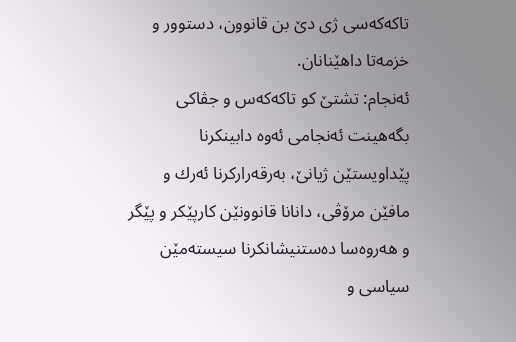تاكه‌كه‌سى ژى دێ بن قانوون، دستوور و خزمه‌تا داهێنانان.
ئه‌نجام: تشتێ كو تاكه‌كه‌س و جڤاكى بگه‌هینت ئه‌نجامى ئه‌وه‌ دابینكرنا پێداویستێن ژیانێ، به‌رقه‌راركرنا ئه‌رك و مافێن مرۆڤى، دانانا قانوونێن كارپێكر و پێگر و هه‌روه‌سا ده‌ستنیشانكرنا سیسته‌مێن سیاسى و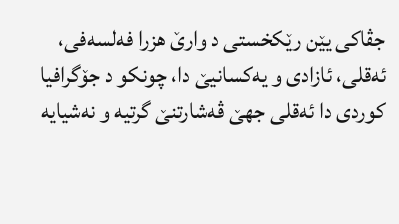جڤاكى یێن رێكخستى د وارێ هزرا فه‌لسه‌فى، ئه‌قلى، ئازادى و یه‌كسانیێ دا، چونكو د جۆگرافیا كوردى دا ئه‌قلى جهێ ڤه‌شارتنێ گرتیه‌ و نه‌شیایه‌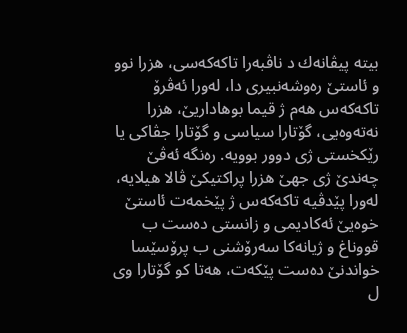بیته‌ پیڤانه‌ك د ناڤبه‌را تاكه‌كه‌سى، هزرا نوو و ئاستێ ره‌وشه‌نبیرى دا، له‌ورا ئه‌ڤرۆ تاكه‌كه‌س هه‌م ژ قیما بوهاداریێ، هزرا نه‌ته‌وه‌یى، گۆتارا سیاسى و گۆتارا جڤاكى یا رێكخستى ژى دوور بوویه‌. ره‌نگه‌ ئه‌ڤێ چه‌ندێ ژى جهێ هزرا پراكتیكێ ڤالا هیلایه‌، له‌ورا پێدڤیه‌ تاكه‌كه‌س ژ پێخمه‌ت ئاستێ خوه‌یێ ئه‌كادیمى و زانستى ده‌ست ب قووناغ و ژیانه‌كا سه‌رۆشنى ب پرۆسێسا خواندنێ ده‌ست پێكه‌ت، هه‌تا كو گۆتارا وى ل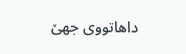داهاتووى جهێ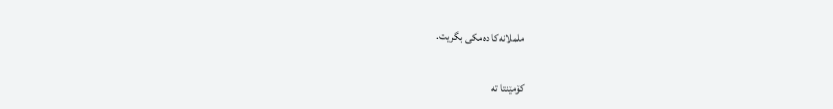ململانه‌كا ده‌مكى بگریت.

کۆمێنتا تە